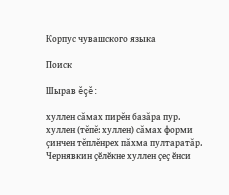Корпус чувашского языка

Поиск

Шырав ĕçĕ:

хуллен сăмах пирĕн базăра пур.
хуллен (тĕпĕ: хуллен) сăмах форми çинчен тĕплĕнрех пăхма пултаратăр.
Чернявкин ҫӗлӗкне хуллен ҫеҫ ӗнси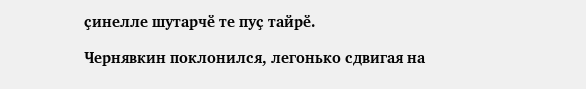ҫинелле шутарчӗ те пуҫ тайрӗ.

Чернявкин поклонился, легонько сдвигая на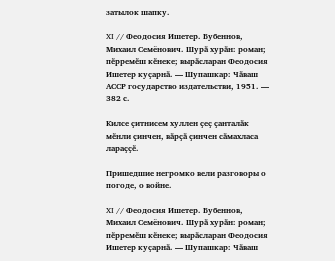затылок шапку.

XI // Феодосия Ишетер. Бубеннов, Михаил Семёнович. Шурӑ хурӑн: роман; пӗрремӗш кӗнеке; вырӑсларан Феодосия Ишетер куҫарнӑ. — Шупашкар: Чӑваш АССР государство издательстви, 1951. — 382 с.

Килсе ҫитнисем хуллен ҫеҫ ҫанталӑк мӗнли ҫинчен, вӑрҫӑ ҫинчен сӑмахласа лараҫҫӗ.

Пришедшие негромко вели разговоры о погоде, о войне.

XI // Феодосия Ишетер. Бубеннов, Михаил Семёнович. Шурӑ хурӑн: роман; пӗрремӗш кӗнеке; вырӑсларан Феодосия Ишетер куҫарнӑ. — Шупашкар: Чӑваш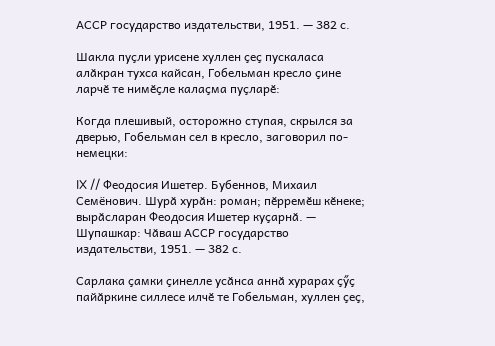АССР государство издательстви, 1951. — 382 с.

Шакла пуҫли урисене хуллен ҫеҫ пускаласа алӑкран тухса кайсан, Гобельман кресло ҫине ларчӗ те нимӗҫле калаҫма пуҫларӗ:

Когда плешивый, осторожно ступая, скрылся за дверью, Гобельман сел в кресло, заговорил по-немецки:

IX // Феодосия Ишетер. Бубеннов, Михаил Семёнович. Шурӑ хурӑн: роман; пӗрремӗш кӗнеке; вырӑсларан Феодосия Ишетер куҫарнӑ. — Шупашкар: Чӑваш АССР государство издательстви, 1951. — 382 с.

Сарлака ҫамки ҫинелле усӑнса аннӑ хурарах ҫӳҫ пайӑркине силлесе илчӗ те Гобельман, хуллен ҫеҫ,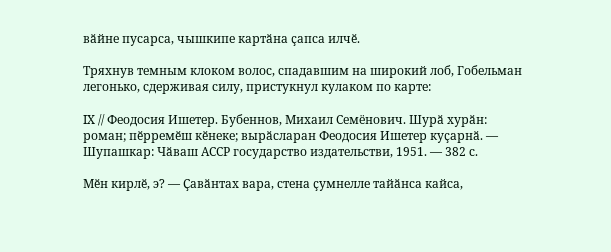вӑйне пусарса, чышкипе картӑна ҫапса илчӗ.

Тряхнув темным клоком волос, спадавшим на широкий лоб, Гобельман легонько, сдерживая силу, пристукнул кулаком по карте:

IX // Феодосия Ишетер. Бубеннов, Михаил Семёнович. Шурӑ хурӑн: роман; пӗрремӗш кӗнеке; вырӑсларан Феодосия Ишетер куҫарнӑ. — Шупашкар: Чӑваш АССР государство издательстви, 1951. — 382 с.

Мӗн кирлӗ, э? — Ҫавӑнтах вара, стена ҫумнелле тайӑнса кайса,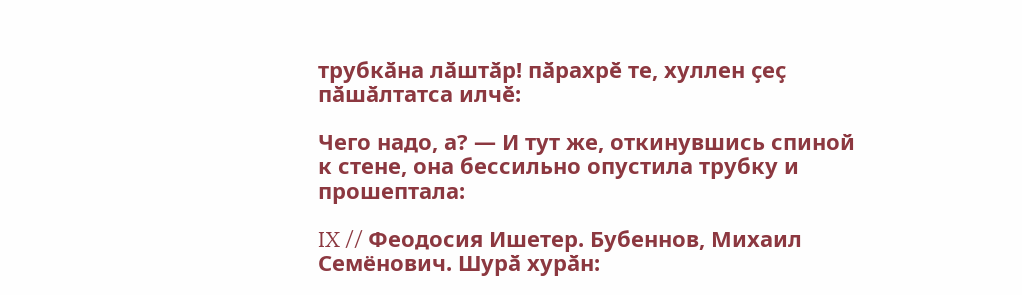трубкӑна лӑштӑр! пӑрахрӗ те, хуллен ҫеҫ пӑшӑлтатса илчӗ:

Чего надо, а? — И тут же, откинувшись спиной к стене, она бессильно опустила трубку и прошептала:

IX // Феодосия Ишетер. Бубеннов, Михаил Семёнович. Шурӑ хурӑн: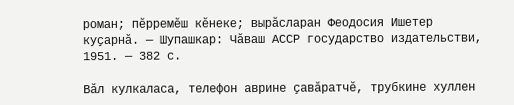роман; пӗрремӗш кӗнеке; вырӑсларан Феодосия Ишетер куҫарнӑ. — Шупашкар: Чӑваш АССР государство издательстви, 1951. — 382 с.

Вӑл кулкаласа, телефон аврине ҫавӑратчӗ, трубкине хуллен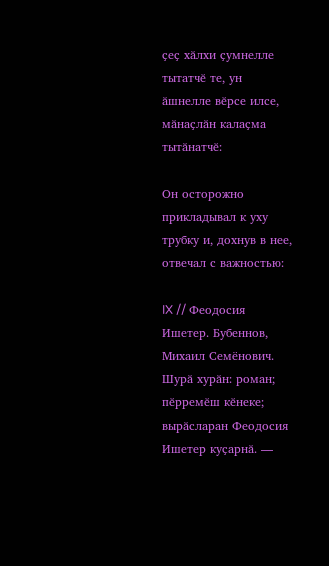ҫеҫ хӑлхи ҫумнелле тытатчӗ те, ун ӑшнелле вӗрсе илсе, мӑнаҫлӑн калаҫма тытӑнатчӗ:

Он осторожно прикладывал к уху трубку и, дохнув в нее, отвечал с важностью:

IX // Феодосия Ишетер. Бубеннов, Михаил Семёнович. Шурӑ хурӑн: роман; пӗрремӗш кӗнеке; вырӑсларан Феодосия Ишетер куҫарнӑ. —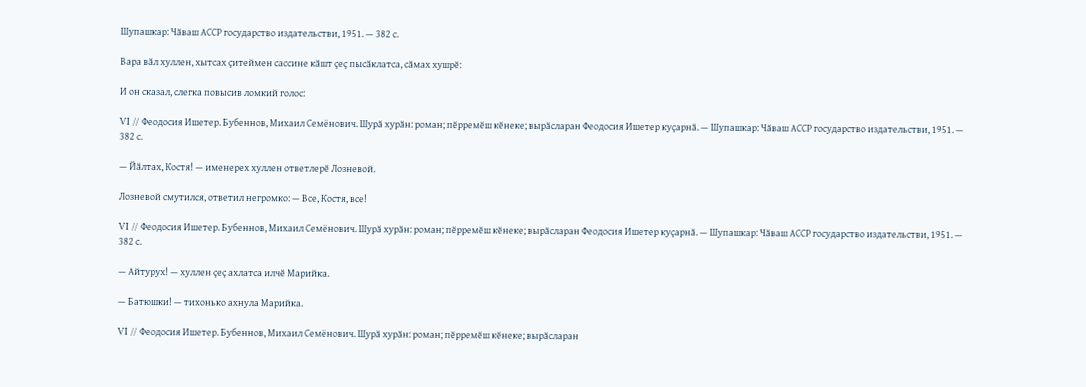Шупашкар: Чӑваш АССР государство издательстви, 1951. — 382 с.

Вара вӑл хуллен, хытсах ҫитеймен сассине кӑшт ҫеҫ пысӑклатса, сӑмах хушрӗ:

И он сказал, слегка повысив ломкий голос:

VI // Феодосия Ишетер. Бубеннов, Михаил Семёнович. Шурӑ хурӑн: роман; пӗрремӗш кӗнеке; вырӑсларан Феодосия Ишетер куҫарнӑ. — Шупашкар: Чӑваш АССР государство издательстви, 1951. — 382 с.

— Йӑлтах, Костя! — именерех хуллен ответлерӗ Лозневой.

Лозневой смутился, ответил негромко: — Все, Костя, все!

VI // Феодосия Ишетер. Бубеннов, Михаил Семёнович. Шурӑ хурӑн: роман; пӗрремӗш кӗнеке; вырӑсларан Феодосия Ишетер куҫарнӑ. — Шупашкар: Чӑваш АССР государство издательстви, 1951. — 382 с.

— Айтурух! — хуллен ҫеҫ ахлатса илчӗ Марийка.

— Батюшки! — тихонько ахнула Марийка.

VI // Феодосия Ишетер. Бубеннов, Михаил Семёнович. Шурӑ хурӑн: роман; пӗрремӗш кӗнеке; вырӑсларан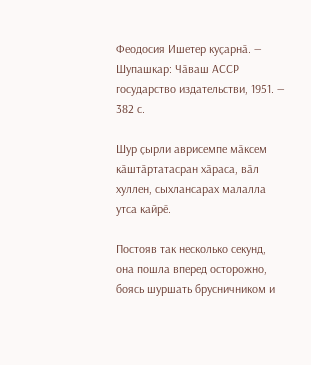Феодосия Ишетер куҫарнӑ. — Шупашкар: Чӑваш АССР государство издательстви, 1951. — 382 с.

Шур ҫырли аврисемпе мӑксем кӑштӑртатасран хӑраса, вӑл хуллен, сыхлансарах малалла утса кайрӗ.

Постояв так несколько секунд, она пошла вперед осторожно, боясь шуршать брусничником и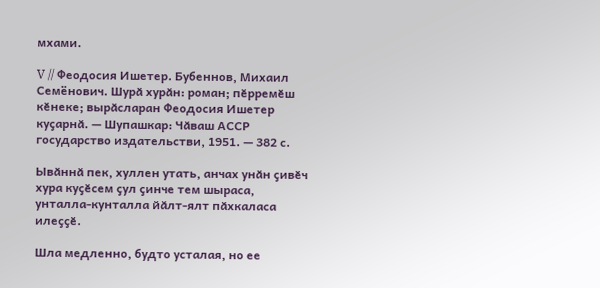мхами.

V // Феодосия Ишетер. Бубеннов, Михаил Семёнович. Шурӑ хурӑн: роман; пӗрремӗш кӗнеке; вырӑсларан Феодосия Ишетер куҫарнӑ. — Шупашкар: Чӑваш АССР государство издательстви, 1951. — 382 с.

Ывӑннӑ пек, хуллен утать, анчах унӑн ҫивӗч хура куҫӗсем ҫул ҫинче тем шыраса, унталла-кунталла йӑлт-ялт пӑхкаласа илеҫҫӗ.

Шла медленно, будто усталая, но ее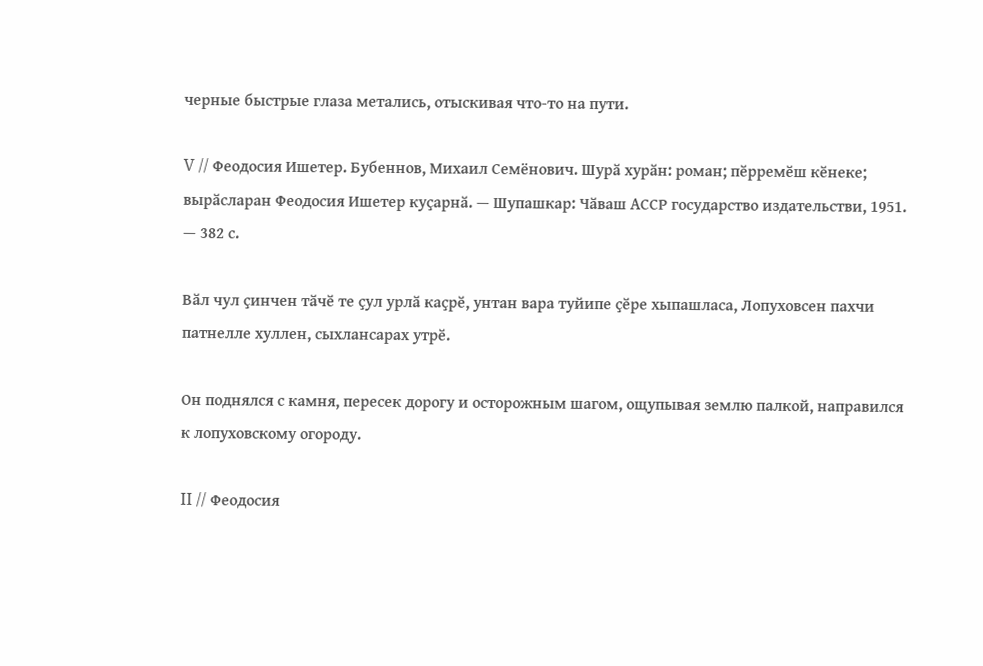черные быстрые глаза метались, отыскивая что-то на пути.

V // Феодосия Ишетер. Бубеннов, Михаил Семёнович. Шурӑ хурӑн: роман; пӗрремӗш кӗнеке; вырӑсларан Феодосия Ишетер куҫарнӑ. — Шупашкар: Чӑваш АССР государство издательстви, 1951. — 382 с.

Вӑл чул ҫинчен тӑчӗ те ҫул урлӑ каҫрӗ, унтан вара туйипе ҫӗре хыпашласа, Лопуховсен пахчи патнелле хуллен, сыхлансарах утрӗ.

Он поднялся с камня, пересек дорогу и осторожным шагом, ощупывая землю палкой, направился к лопуховскому огороду.

II // Феодосия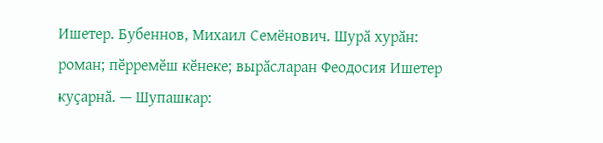Ишетер. Бубеннов, Михаил Семёнович. Шурӑ хурӑн: роман; пӗрремӗш кӗнеке; вырӑсларан Феодосия Ишетер куҫарнӑ. — Шупашкар: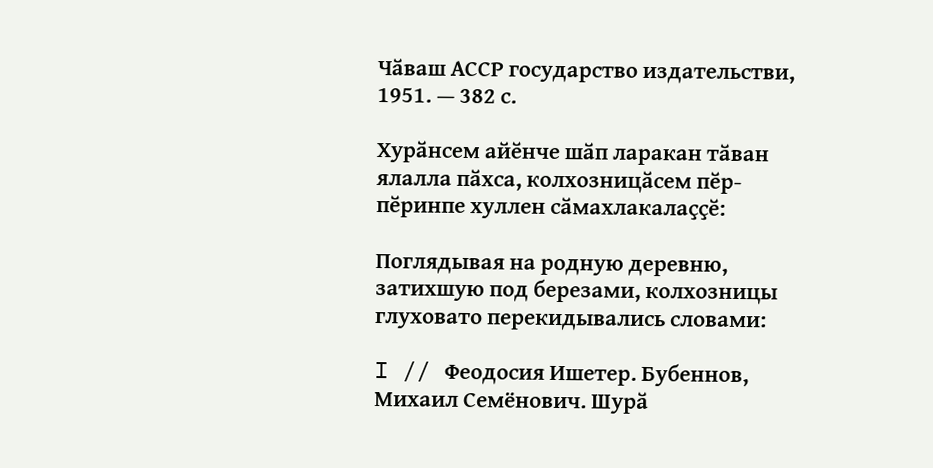Чӑваш АССР государство издательстви, 1951. — 382 с.

Хурӑнсем айӗнче шӑп ларакан тӑван ялалла пӑхса, колхозницӑсем пӗр-пӗринпе хуллен сӑмахлакалаҫҫӗ:

Поглядывая на родную деревню, затихшую под березами, колхозницы глуховато перекидывались словами:

I // Феодосия Ишетер. Бубеннов, Михаил Семёнович. Шурӑ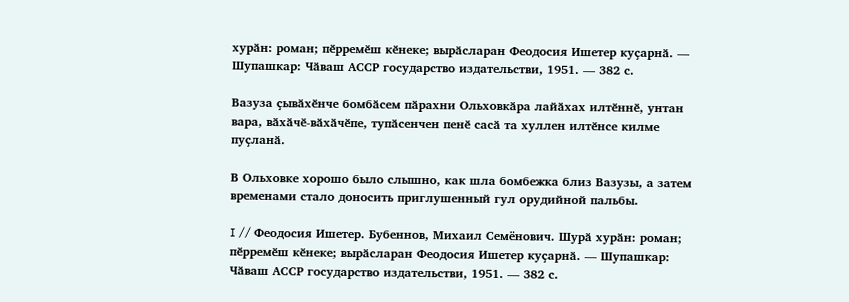хурӑн: роман; пӗрремӗш кӗнеке; вырӑсларан Феодосия Ишетер куҫарнӑ. — Шупашкар: Чӑваш АССР государство издательстви, 1951. — 382 с.

Вазуза ҫывӑхӗнче бомбӑсем пӑрахни Ольховкӑра лайӑхах илтӗннӗ, унтан вара, вӑхӑчӗ-вӑхӑчӗпе, тупӑсенчен пенӗ сасӑ та хуллен илтӗнсе килме пуҫланӑ.

В Ольховке хорошо было слышно, как шла бомбежка близ Вазузы, а затем временами стало доносить приглушенный гул орудийной пальбы.

I // Феодосия Ишетер. Бубеннов, Михаил Семёнович. Шурӑ хурӑн: роман; пӗрремӗш кӗнеке; вырӑсларан Феодосия Ишетер куҫарнӑ. — Шупашкар: Чӑваш АССР государство издательстви, 1951. — 382 с.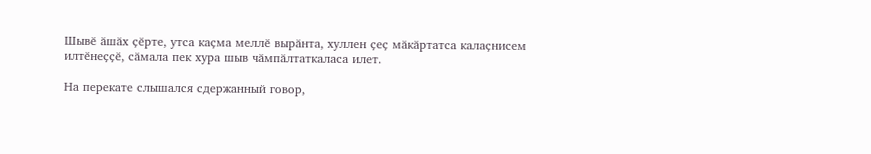Шывӗ ӑшӑх ҫӗрте, утса каҫма меллӗ вырӑнта, хуллен ҫеҫ мӑкӑртатса калаҫнисем илтӗнеҫҫӗ, сӑмала пек хура шыв чӑмпӑлтаткаласа илет.

На перекате слышался сдержанный говор,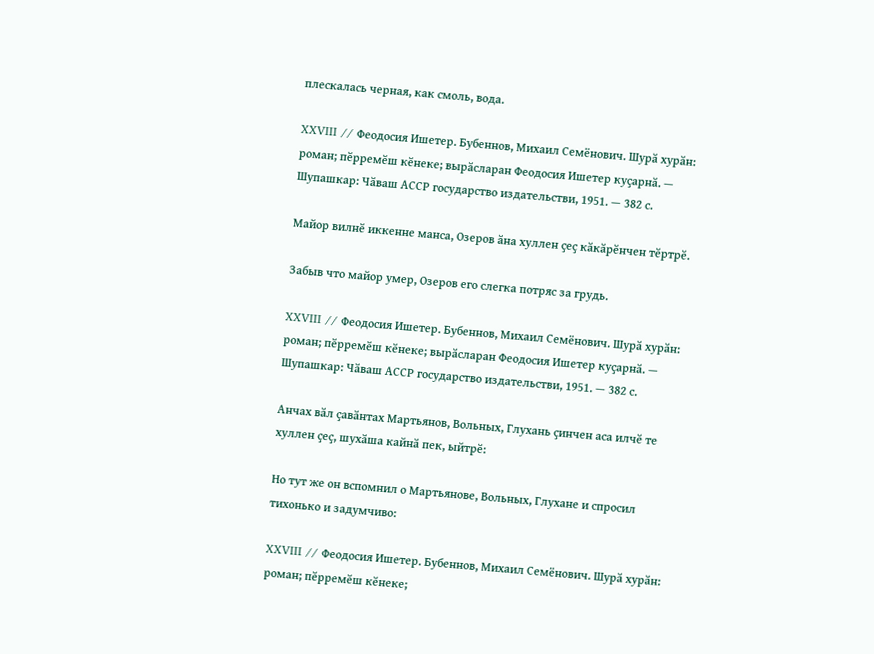плескалась черная, как смоль, вода.

XXVIII // Феодосия Ишетер. Бубеннов, Михаил Семёнович. Шурӑ хурӑн: роман; пӗрремӗш кӗнеке; вырӑсларан Феодосия Ишетер куҫарнӑ. — Шупашкар: Чӑваш АССР государство издательстви, 1951. — 382 с.

Майор вилнӗ иккенне манса, Озеров ӑна хуллен ҫеҫ кӑкӑрӗнчен тӗртрӗ.

Забыв что майор умер, Озеров его слегка потряс за грудь.

XXVIII // Феодосия Ишетер. Бубеннов, Михаил Семёнович. Шурӑ хурӑн: роман; пӗрремӗш кӗнеке; вырӑсларан Феодосия Ишетер куҫарнӑ. — Шупашкар: Чӑваш АССР государство издательстви, 1951. — 382 с.

Анчах вӑл ҫавӑнтах Мартьянов, Вольных, Глухань ҫинчен аса илчӗ те хуллен ҫеҫ, шухӑша кайнӑ пек, ыйтрӗ:

Но тут же он вспомнил о Мартьянове, Вольных, Глухане и спросил тихонько и задумчиво:

XXVIII // Феодосия Ишетер. Бубеннов, Михаил Семёнович. Шурӑ хурӑн: роман; пӗрремӗш кӗнеке;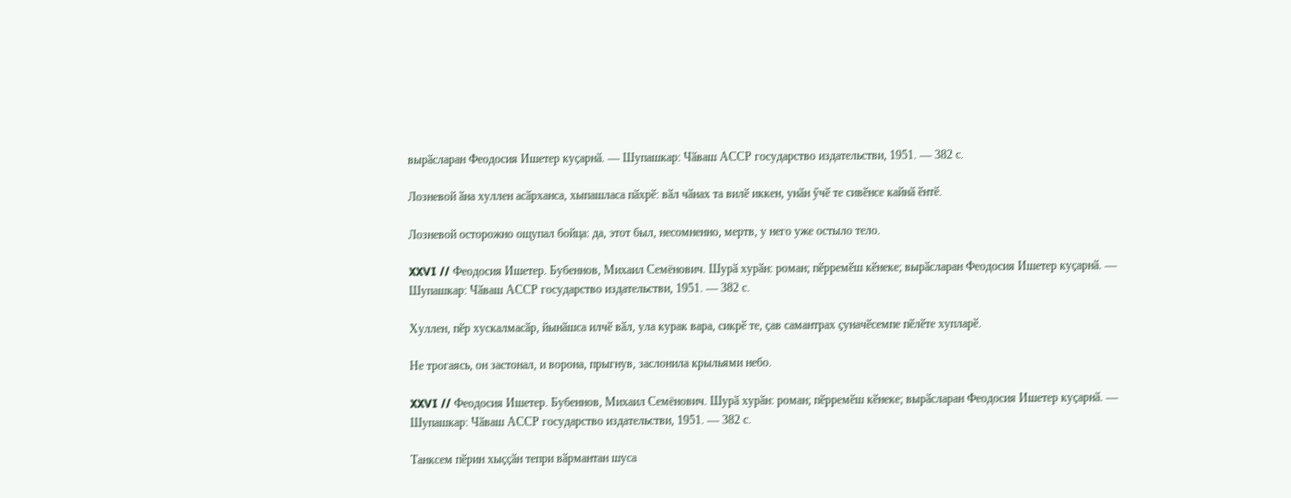вырӑсларан Феодосия Ишетер куҫарнӑ. — Шупашкар: Чӑваш АССР государство издательстви, 1951. — 382 с.

Лозневой ӑна хуллен асӑрханса, хыпашласа пӑхрӗ: вӑл чӑнах та вилӗ иккен, унӑн ӳчӗ те сивӗнсе кайнӑ ӗнтӗ.

Лозневой осторожно ощупал бойца: да, этот был, несомненно, мертв, у него уже остыло тело.

XXVI // Феодосия Ишетер. Бубеннов, Михаил Семёнович. Шурӑ хурӑн: роман; пӗрремӗш кӗнеке; вырӑсларан Феодосия Ишетер куҫарнӑ. — Шупашкар: Чӑваш АССР государство издательстви, 1951. — 382 с.

Хуллен, пӗр хускалмасӑр, йынӑшса илчӗ вӑл, ула курак вара, сикрӗ те, ҫав самантрах ҫуначӗсемпе пӗлӗте хупларӗ.

Не трогаясь, он застонал, и ворона, прыгнув, заслонила крыльями небо.

XXVI // Феодосия Ишетер. Бубеннов, Михаил Семёнович. Шурӑ хурӑн: роман; пӗрремӗш кӗнеке; вырӑсларан Феодосия Ишетер куҫарнӑ. — Шупашкар: Чӑваш АССР государство издательстви, 1951. — 382 с.

Танксем пӗрин хыҫҫӑн тепри вӑрмантан шуса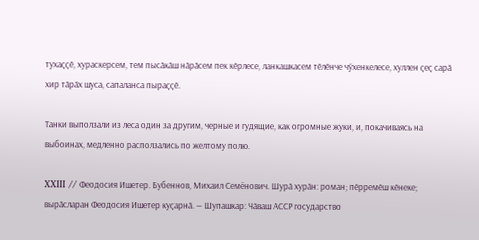тухаҫҫӗ, хураскерсем, тем пысӑкӑш нӑрӑсем пек кӗрлесе, ланкашкасем тӗлӗнче чӳхенкелесе, хуллен ҫеҫ сарӑ хир тӑрӑх шуса, сапаланса пыраҫҫӗ.

Танки выползали из леса один за другим, черные и гудящие, как огромные жуки, и, покачиваясь на выбоинах, медленно расползались по желтому полю.

XXIII // Феодосия Ишетер. Бубеннов, Михаил Семёнович. Шурӑ хурӑн: роман; пӗрремӗш кӗнеке; вырӑсларан Феодосия Ишетер куҫарнӑ. — Шупашкар: Чӑваш АССР государство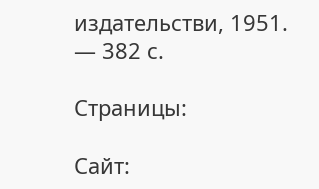издательстви, 1951. — 382 с.

Страницы:

Сайт: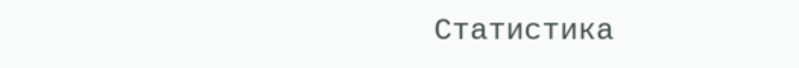Статистика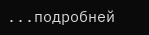...подробней